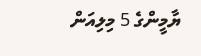ޔާމީންގެ 5 މިލިއަން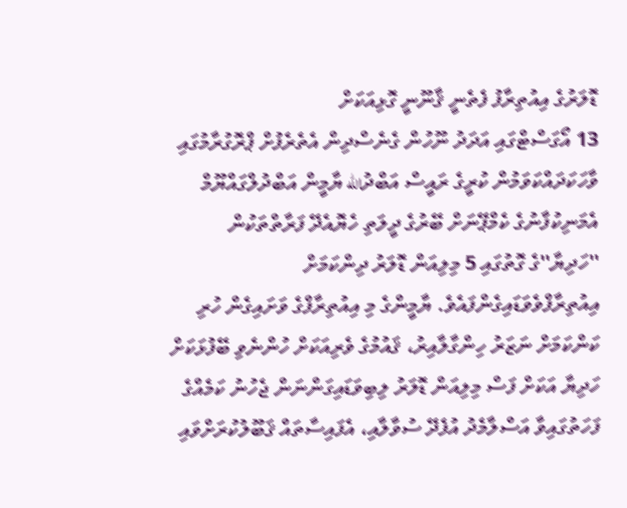ޑޮލަރުގެ އިއުތިރާފު ފެތެނީ ޤާނޫނީ ގޮޅިއަކަށް
13 އޯގަސްޓްގައި އަދަދު ނޫހުން ގެނެސްދިން އެތެރެފުށް ޕްރޮގުރާމުގައި ވާހަކަދައްކަވަމުން ކުރީގެ ރައީސް އަބްދުالله ޔާމީން އަބްދުލްގައްޔޫމް އެމަނިކުފާނުގެ ކެމްޕޭނަށް ބޭރުގެ ދީލަތި ހެޔޮއެދޭ ފަރާތްތަކުން ''ހަދިޔާ''ގެ ގޮތުގައި 5 މިލިއަން ޑޮލަރު ދިންކަމަށް އިއުތިރާފްވެވަޑައިގެންފައެވެ. ޔާމީންގެ މި އިއުތިރާފްގެ ވަށައިގެން ހުރި ކަންކަމަށް ނަޒަރު ހިންގާލާއިރު، ޤައުމުގެ ވެރިއަކަށް ހުންނެވި ބޭފުޅަކަށް ހަދިޔާ އަކަށް ފަސް މިލިއަން ޑޮލަރު ލިބިވަޑައިގަންނަން ޖެހުނު ކަމެއްގެ ފަހަތުގައިވާ އަސްލާމެދު އުފެދޭ ސުވާލާއި، އެފައިސާތައް ޤަބޫލުކުރަށްވައި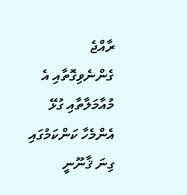ރާއްޖެ ގެންނެވިގޮތާއި އެ މުއާމަލާތާއި ގުޅޭ އެންމެހާ ކަންކަމުގައި ގިނަ ޤާނޫނީ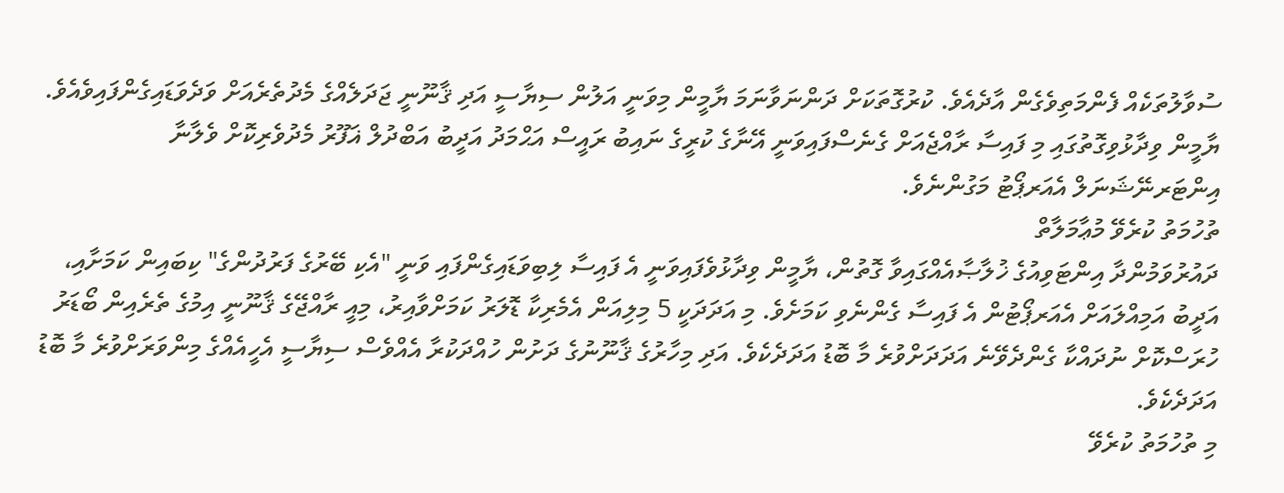ސުވާލުތަކެއް ފެންމަތިވެގެން އާދެއެވެ. ކުރުގޮތަކަށް ދަންނަވާނަމަ ޔާމީން މިވަނީ އަލުން ސިޔާސީ އަދި ޤާނޫނީ ޖަދަލެއްގެ މެދުތެރެއަށް ވަދެވަޑައިގެންފައިވެއެވެ. ޔާމީން ވިދާޅުވިގޮތުގައި މި ފައިސާ ރާއްޖެއަށް ގެނެސްފައިވަނީ އޭނާގެ ކުރީގެ ނައިބު ރައީސް އަޙްމަދު އަދީބު އަބްދުލް ޣަފޫރު މެދުވެރިކޮށް ވެލާނާ އިންޓަރނޭޝަނަލް އެއަރޕޯޓު މަގުންނެވެ.
ތުހުމަތު ކުރެވޭ މުޢާމަލާތް
ދައުރުވަމުންދާ އިންޓަވިއުގެ ޚުލާޞާއެއްގައިވާ ގޮތުން، ޔާމީން ވިދާޅުވެފައިވަނީ އެ ފައިސާ ލިބިވަޑައިގެންފައި ވަނީ "އެކި ބޭރުގެ ފަރުދުންގެ" ކިބައިން ކަމަށާއި، އަދީބު އަމިއްލައަށް އެއަރޕޯޓުން އެ ފައިސާ ގެންނެވި ކަމަށެވެ. މި އަދަދަކީ 5 މިލިއަން އެމެރިކާ ޑޮލަރު ކަމަށްވާއިރު، މިއީ ރާއްޖޭގެ ޤާނޫނީ އިމުގެ ތެރެއިން ބޯޑަރު ހުރަސްކޮށް ނުދައްކާ ގެންދެވޭނެ އަދަދަށްވުރެ މާ ބޮޑު އަދަދެކެވެ. އަދި މިހާރުގެ ޤާނޫނުގެ ދަށުން ހުއްދަކުރާ އެއްވެސް ސިޔާސީ އެހީއެއްގެ މިންވަރަށްވުރެ މާ ބޮޑު އަދަދެކެވެ.
މި ތުހުމަތު ކުރެވޭ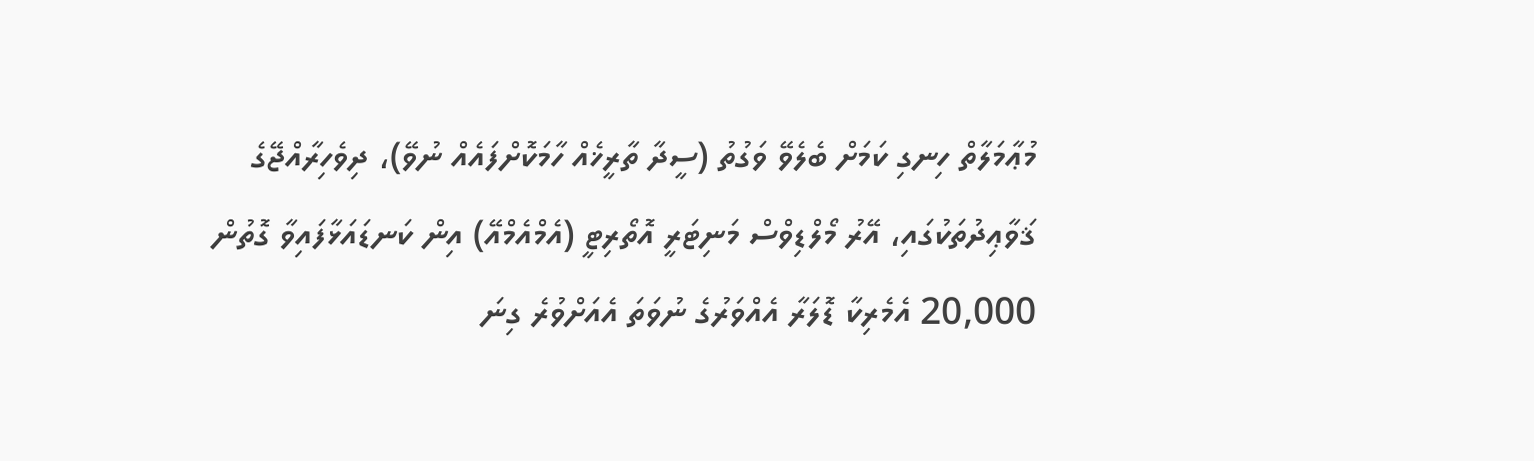މުޢާމަލާތް ހިނގި ކަމަށް ބެލެވޭ ވަގުތު (ސީދާ ތާރީޚެއް ހާމަކޮށްފައެއް ނުވޭ)، ދިވެހިރާއްޖޭގެ ޤަވާޢިދުތަކުގައި، އޭރު މޯލްޑިވްސް މަނިޓަރީ އޮތޯރިޓީ (އެމްއެމްއޭ) އިން ކަނޑައަޅާފައިވާ ގޮތުން 20,000 އެމެރިކާ ޑޮލަރާ އެއްވަރުގެ ނުވަތަ އެއަށްވުރެ ގިނަ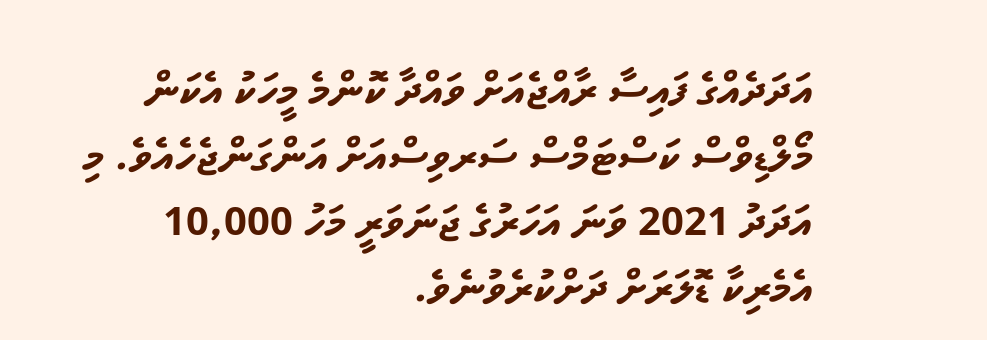އަދަދެއްގެ ފައިސާ ރާއްޖެއަށް ވައްދާ ކޮންމެ މީހަކު އެކަން މޯލްޑިވްސް ކަސްޓަމްސް ސަރވިސްއަށް އަންގަންޖެހެއެވެ. މި އަދަދު 2021 ވަނަ އަހަރުގެ ޖަނަވަރީ މަހު 10,000 އެމެރިކާ ޑޮލަރަށް ދަށްކުރެވުނެވެ.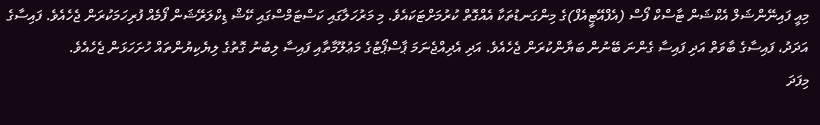މިއީ ފައިނޭންޝަލް އެކްޝަން ޓާސްކް ފޯސް (އެފްއޭޓީއެފް)ގެ މިންގަނޑުތަކާ އެއްގޮތް ކުރުމަށްޓަކައެވެ. މި މަރުހަލާގައި ކަސްޓަމްސްގައި ކޭޝް ޑިކްލަރޭޝަން ފޯމެއް ފުރިހަމަކުރަން ޖެހެއެވެ. ފައިސާގެ އަދަދު، ފައިސާގެ ބާވަތް އަދި ފައިސާ ގެންނަ ބޭނުން ބަޔާންކުރަން ޖެހެއެވެ. އަދި އެދިއްޖެނަމަ ޕާސްޕޯޓުގެ މަޢުލޫމާތާއި ފައިސާ ލިބުނު ގޮތުގެ ލިޔެކިޔުންތައް ހުށަހަޅަން ޖެހެއެވެ.
މިފަދަ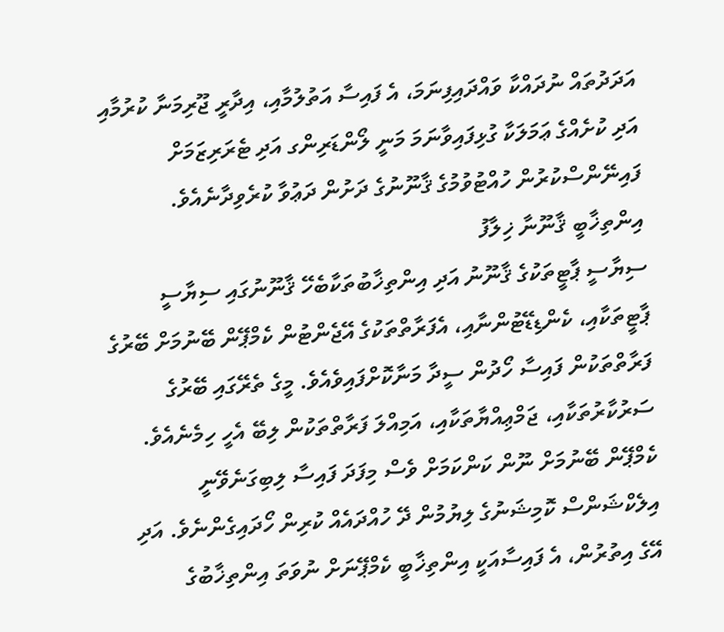އަދަދުތައް ނުދައްކާ ވައްދައިފިނަމަ، އެ ފައިސާ އަތުލުމާއި، އިދާރީ ޖޫރިމަނާ ކުރުމާއި އަދި ކުށެއްގެ ޢަމަލަކާ ގުޅިފައިވާނަމަ މަނީ ލޯންޑަރިންގ އަދި ޓެރަރިޒަމަށް ފައިނޭންސްކުރުން ހުއްޓުވުމުގެ ޤާނޫނުގެ ދަށުން ދަޢުވާ ކުރެވިދާނެއެވެ.
އިންތިޚާބީ ޤާނޫނާ ޚިލާފު
ސިޔާސީ ޕާޓީތަކުގެ ޤާނޫނު އަދި އިންތިޚާބުތަކާބެހޭ ޤާނޫނުގައި ސިޔާސީ ޕާޓީތަކާއި، ކެންޑިޑޭޓުންނާއި، އެފަރާތްތަކުގެ އޭޖެންޓުން ކެމްޕޭން ބޭނުމަށް ބޭރުގެ ފަރާތްތަކުން ފައިސާ ހޯދުން ސީދާ މަނާކޮށްފައިވެއެވެ. މީގެ ތެރޭގައި ބޭރުގެ ސަރުކާރުތަކާއި، ޖަމްޢިއްޔާތަކާއި، އަމިއްލަ ފަރާތްތަކުން ލިބޭ އެހީ ހިމެނެއެވެ.
ކެމްޕޭން ބޭނުމަށް ނޫން ކަންކަމަށް ވެސް މިފަދަ ފައިސާ ލިބިގަނެވޭނީ އިލެކްޝަންސް ކޮމިޝަނުގެ ލިޔުމުން ދޭ ހުއްދައެއް ކުރިން ހޯދައިގެންނެވެ. އަދި އޭގެ އިތުރުން، އެ ފައިސާއަކީ އިންތިޚާބީ ކެމްޕޭނަށް ނުވަތަ އިންތިޚާބުގެ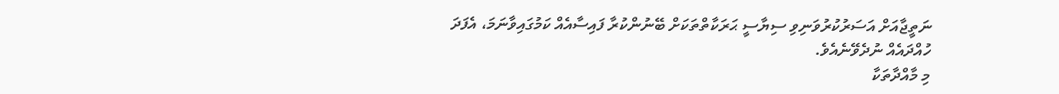ނަތީޖާއަށް އަސަރުކުރުވަނިވި ސިޔާސީ ޙަރަކާތްތަކަށް ބޭނުންކުރާ ފައިސާއެއް ކަމުގައިވާނަމަ، އެފަދަ ހުއްދައެއް ނުދެވޭނެއެވެ.
މި މާއްދާތަކާ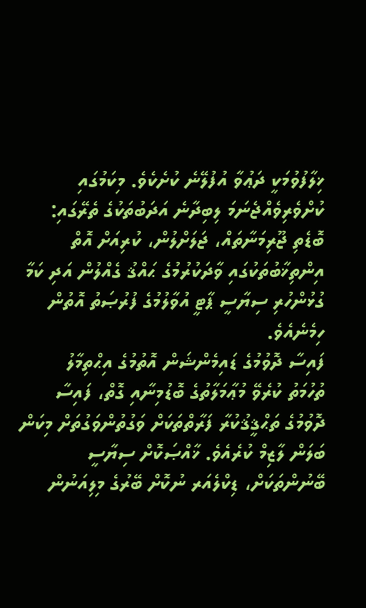ޚިލާފުވުމަކީ ދަޢުވާ އުފުލޭނެ ކުށެކެވެ. މިކަމުގައި ކުށްވެރިވެއްޖެނަމަ ލިބިދާނެ އަދަބުތަކުގެ ތެރޭގައި:
ބޮޑެތި ޖޫރިމަނާތައް، ޖަލަށްލުން، ކުރިއަށް އޮތް އިންތިޚާބުތަކުގައި ވާދަކުރުމުގެ ޙައްޤު ގެއްލުން އަދި ކަމާ ގުޅުންހުރި ސިޔާސީ ޕާޓީ އުވާލުމުގެ ފުރުޞަތު އޮތުން ހިމެނެއެވެ.
ފައިސާ ދޮވުމުގެ ޑައިމެންޝަން އޮތުމުގެ އިޙްތިމާލު
ތުހުމަތު ކުރެވޭ މުޢާމަލާތުގެ ބޮޑުމިނާއި ގޮތް، ފައިސާ ދޮވުމުގެ ތަޙްޤީޤުކުރާ ފަރާތްތަކަށް ވަގުތުންވަގުތަށް މިކަން ބަލަން ލާޒިމް ކުރެއެވެ. ޚާއްޞަކޮށް ސިޔާސީ ބޭނުންތަކަށް، ޑިކްލެއަރ ނުކޮށް ބޭރުގެ މިލިއަނުން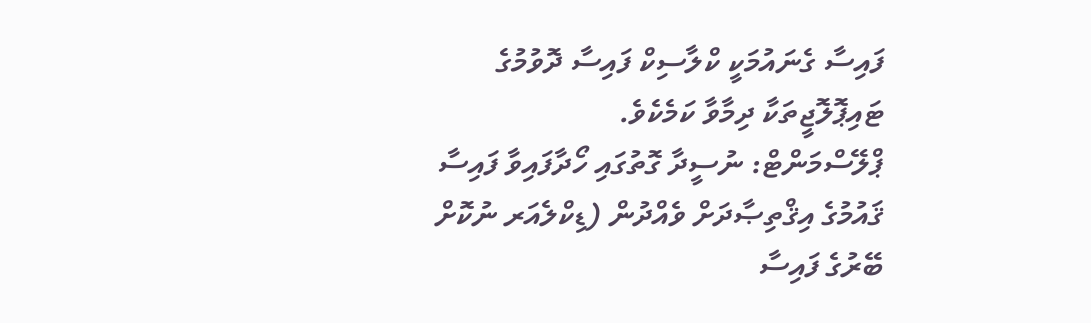ފައިސާ ގެނައުމަކީ ކްލާސިކް ފައިސާ ދޮވުމުގެ ޓައިޕޮލޮޖީތަކާ ދިމާވާ ކަމެކެވެ.
ޕްލޭސްމަންޓް: ނުސީދާ ގޮތުގައި ހޯދާފައިވާ ފައިސާ ޤައުމުގެ އިޤްތިޞާދަށް ވެއްދުން (ޑިކްލެއަރ ނުކޮށް ބޭރުގެ ފައިސާ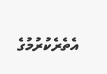އެތެރެކުރުމުގެ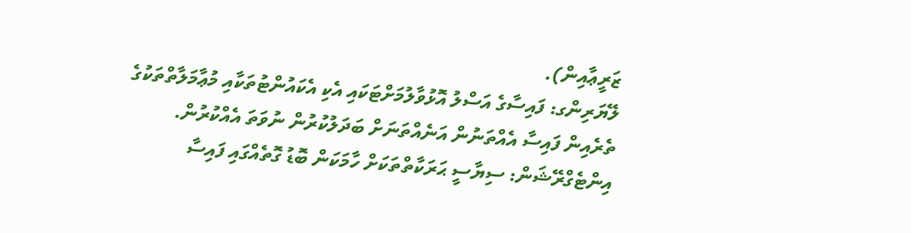ޒަރީޢާއިން).
ލޭޔަރިންގ: ފައިސާގެ އަސްލު އޮޅުވާލުމަށްޓަކައި އެކި އެކައުންޓުތަކާއި މުޢާމަލާތްތަކުގެ ތެރެއިން ފައިސާ އެއްތަނުން އަނެއްތަނަށް ބަދަލުކުރުން ނުވަތަ އެއްކުރުން.
އިންޓެގްރޭޝަން: ސިޔާސީ ޙަރަކާތްތަކަށް ހާމަކަން ބޮޑު ގޮތެއްގައި ފައިސާ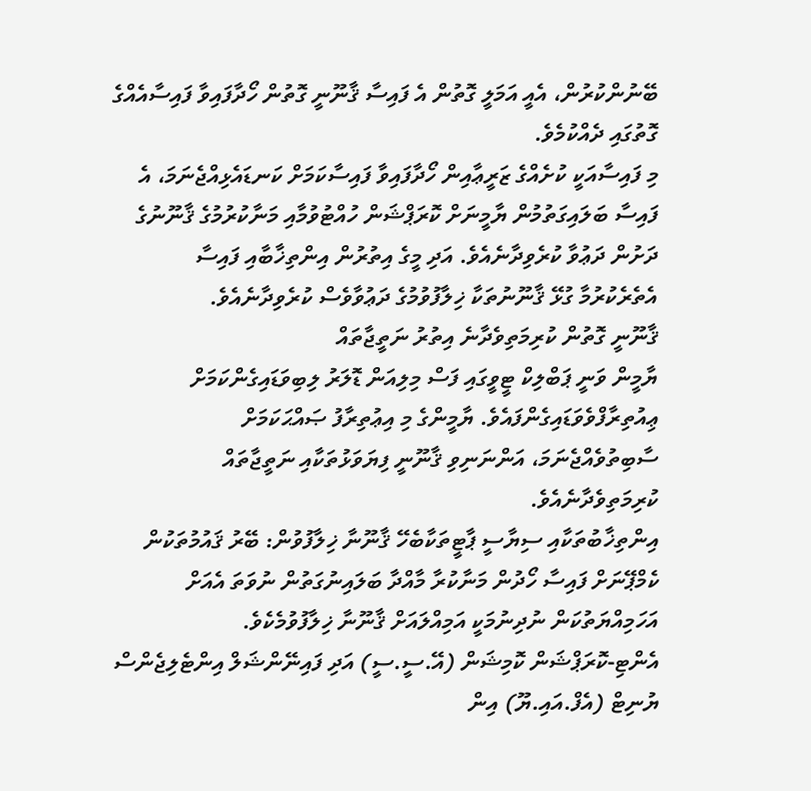ބޭނުންކުރުން، އެއީ އަމަލީ ގޮތުން އެ ފައިސާ ޤާނޫނީ ގޮތުން ހޯދާފައިވާ ފައިސާއެއްގެ ގޮތުގައި ދެއްކުމެވެ.
މި ފައިސާއަކީ ކުށެއްގެ ޒަރީޢާއިން ހޯދާފައިވާ ފައިސާކަމަށް ކަނޑައެޅިއްޖެނަމަ، އެ ފައިސާ ބަލައިގަތުމުން ޔާމީނަށް ކޮރަޕްޝަން ހުއްޓުވުމާއި މަނާކުރުމުގެ ޤާނޫނުގެ ދަށުން ދަޢުވާ ކުރެވިދާނެއެވެ. އަދި މީގެ އިތުރުން އިންތިޚާބާއި ފައިސާ އެތެރެކުރުމާ ގުޅޭ ޤާނޫނުތަކާ ޚިލާފުވުމުގެ ދަޢުވާވެސް ކުރެވިދާނެއެވެ.
ޤާނޫނީ ގޮތުން ކުރިމަތިވެދާނެ އިތުރު ނަތީޖާތައް
ޔާމީން ވަނީ ޕަބްލިކް ޓީވީގައި ފަސް މިލިއަން ޑޮލަރު ލިބިވަޑައިގެންކަމަށް ޢިއުތިރާފްވެވަޑައިގެންފައެވެ. ޔާމީންގެ މި އިޢުތިރާފު ޞައްޙަކަމަށް ސާބިތުވެއްޖެނަމަ، އަންނަނިވި ޤާނޫނީ ފިޔަވަޅުތަކާއި ނަތީޖާތައް ކުރިމަތިވެދާނެއެވެ.
އިންތިޚާބުތަކާއި ސިޔާސީ ޕާޓީތަކާބެހޭ ޤާނޫނާ ޚިލާފުވުން: ބޭރު ޤައުމުތަކުން ކެމްޕޭނަށް ފައިސާ ހޯދުން މަނާކުރާ މާއްދާ ބަލައިނުގަތުން ނުވަތަ އެއަށް އަހަމިއްޔަތުކަން ނުދިނުމަކީ އަމިއްލައަށް ޤާނޫނާ ޚިލާފުވުމެކެވެ.
އެންޓި-ކޮރަޕްޝަން ކޮމިޝަން (އޭ.ސީ.ސީ) އަދި ފައިނޭންޝަލް އިންޓެލިޖެންސް ޔުނިޓް (އެފް.އައި.ޔޫ) އިން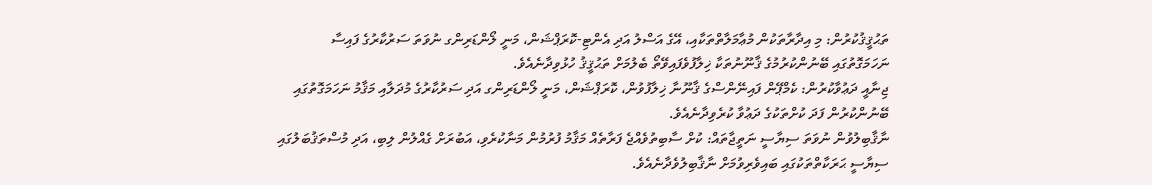ތަޙުޤީޤުކުރުން: މި އިދާރާތަކުން މުޢާމަލާތްތަކާއި، އޭގެ އަސްލު އަދި އެންޓި-ކޮރަޕްޝަން، މަނީ ލޯންޑަރިންގ ނުވަތަ ސަރުކާރުގެ ފައިސާ ނަހަމަގޮތުގައި ބޭނުންކުރުމުގެ ޤާނޫނުތަކާ ޚިލާފުވެފައިވޭތޯ ބެލުމަށް ތަޙުޤީޤު ހުޅުވިދާނެއެވެ.
ޖިނާއީ ދަޢުވާކުރުން: ކެމްޕޭން ފައިނޭންސްގެ ޤާނޫނާ ޚިލާފުވުން، ކޮރަޕްޝަން، މަނީ ލޯންޑަރިންގ އަދި ސަރުކާރުގެ މުދަލާއި މަޤާމު ނަހަމަގޮތުގައި ބޭނުންކުރުން ފަދަ ކުށްތަކުގެ ދަޢުވާ ކުރެވިދާނެއެވެ.
ނާޤާބިލުވުން ނުވަތަ ސިޔާސީ ނަތީޖާތައް: ކުށް ސާބިތުވެއްޖެ ފަރާތެއް މަޤާމު ފުރުމުން މަނާކުރެވި، އަބުރަށް ގެއްލުން ލިބި، އަދި މުސްތަޤުބަލުގައި ސިޔާސީ ޙަރަކާތްތަކުގައި ބައިވެރިވުމަށް ނާޤާބިލުވެދާނެއެވެ.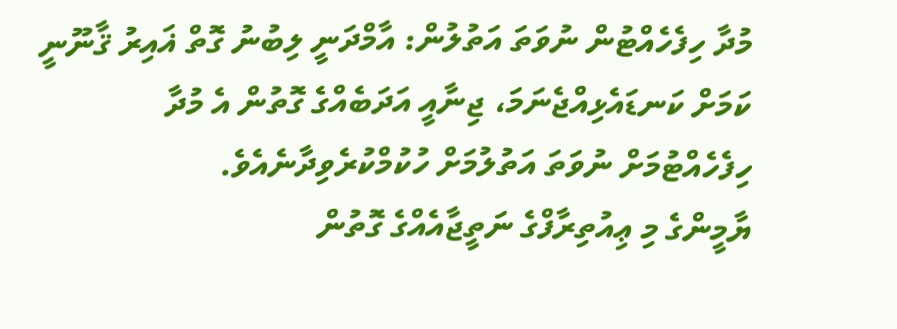މުދާ ހިފެހެއްޓުން ނުވަތަ އަތުލުން: އާމްދަނީ ލިބުނު ގޮތް ޣައިރު ޤާނޫނީ ކަމަށް ކަނޑައެޅިއްޖެނަމަ، ޖިނާއީ އަދަބެއްގެ ގޮތުން އެ މުދާ ހިފެހެއްޓުމަށް ނުވަތަ އަތުލުމަށް ހުކުމްކުރެވިދާނެއެވެ.
ޔާމީންގެ މި ޢިއުތިރާފްގެ ނަތީޖާއެއްގެ ގޮތުން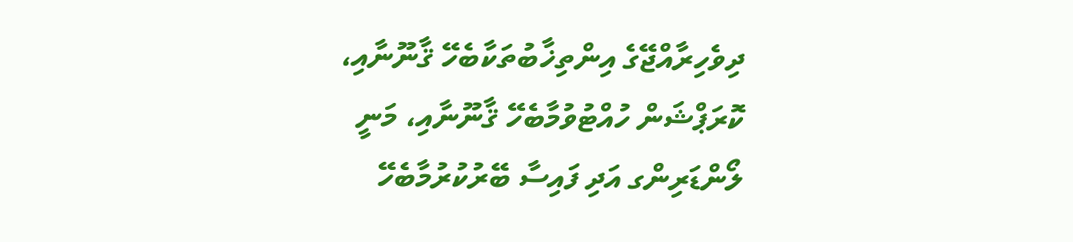ދިވެހިރާއްޖޭގެ އިންތިޚާބުތަކާބެހޭ ޤާނޫނާއި، ކޮރަޕްޝަން ހުއްޓުވުމާބެހޭ ޤާނޫނާއި، މަނީ ލޯންޑަރިންގ އަދި ފައިސާ ބޭރުކުރުމާބެހޭ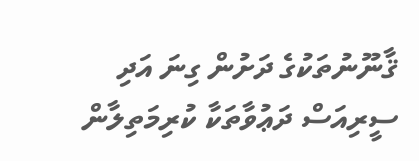ޤާނޫނުތަކުގެ ދަށުން ގިނަ އަދި ސީރިއަސް ދަޢުވާތަކާ ކުރިމަތިލާން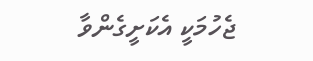ޖެހުމަކީ އެކަށީގެންވާ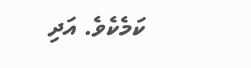ކަމެކެވެ. އަދި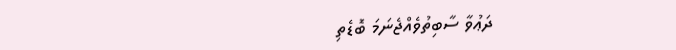ދަޢުވާ ސާބިތުވެއްޖެނަމަ ބޮޑެތި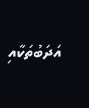އަދަބުތަކާއި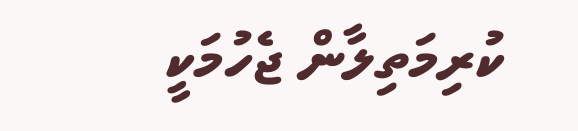ކުރިމަތިލާން ޖެހުމަކީ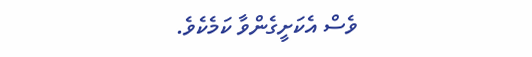ވެސް އެކަށީގެންވާ ކަމެކެވެ.